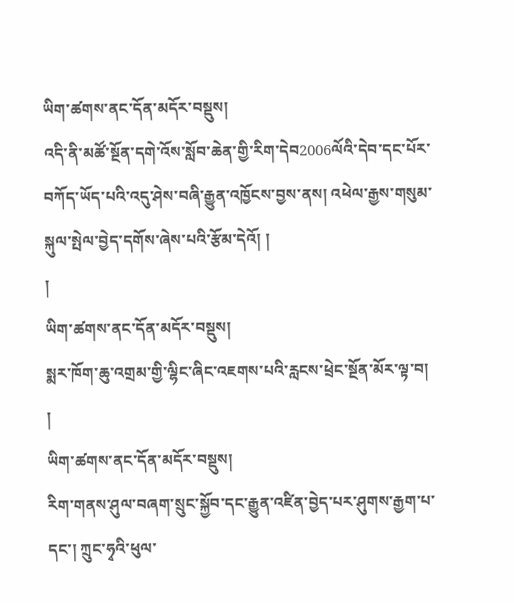ཡིག་ཚགས་ནང་དོན་མདོར་བསྡུས།
འདི་ནི་མཚོ་སྔོན་དགེ་འོས་སློབ་ཆེན་གྱི་རིག་དེབ2006ལོའི་དེབ་དང་པོར་བཀོད་ཡོད་པའི་འདུ་ཤེས་བཞི་རྒྱུན་འཁྱོངས་བྱས་ནས། འཕེལ་རྒྱས་གསུམ་སྐུལ་སྤེལ་བྱེད་དགོས་ཞེས་པའི་རྩོམ་དེའོ། །
།
ཡིག་ཚགས་ནང་དོན་མདོར་བསྡུས།
སྨར་ཁོག་ཆུ་འགྲམ་གྱི་ལྷིང་ཞིང་འཇགས་པའི་རླངས་ཕྲེང་སྔོན་མོར་ལྟ་བ།
།
ཡིག་ཚགས་ནང་དོན་མདོར་བསྡུས།
རིག་གནས་ཤུལ་བཞག་སྲུང་སྐྱོབ་དང་རྒྱུན་འཛིན་བྱེད་པར་ཤུགས་རྒྱག་པ་དང་། ཀྲུང་ཧྭའི་ཕུལ་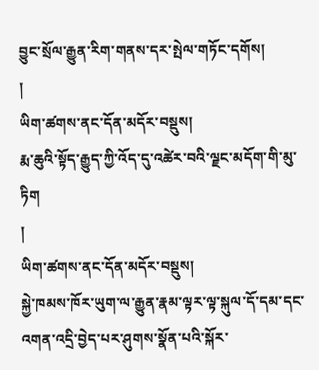བྱུང་སྲོལ་རྒྱུན་རིག་གནས་དར་སྤེལ་གཏོང་དགོས།
།
ཡིག་ཚགས་ནང་དོན་མདོར་བསྡུས།
རྨ་ཆུའི་སྟོད་རྒྱུད་ཀྱི་འོད་དུ་འཚེར་བའི་ལྗང་མདོག་གི་མུ་ཏིག
།
ཡིག་ཚགས་ནང་དོན་མདོར་བསྡུས།
སྐྱེ་ཁམས་ཁོར་ཡུག་ལ་རྒྱུན་རྣམ་ལྟར་ལྟ་སྐུལ་དོ་དམ་དང་འགན་འདྲི་བྱེད་པར་ཤུགས་སྣོན་པའི་སྐོར་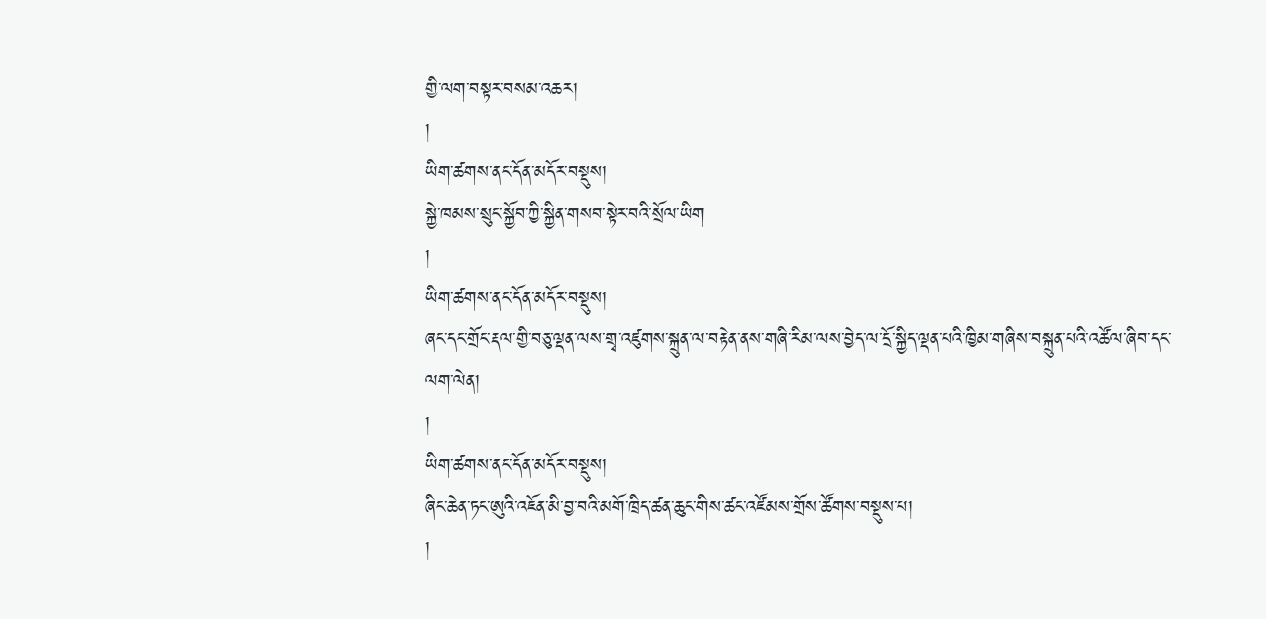གྱི་ལག་བསྟར་བསམ་འཆར།
།
ཡིག་ཚགས་ནང་དོན་མདོར་བསྡུས།
སྐྱེ་ཁམས་སྲུང་སྐྱོབ་ཀྱི་སྐྱིན་གསབ་སྟེར་བའི་སྲོལ་ཡིག
།
ཡིག་ཚགས་ནང་དོན་མདོར་བསྡུས།
ཞང་དང་གྲོང་རྡལ་གྱི་བཅུ་ལྡན་ལས་གྲྭ་འཛུགས་སྐྲུན་ལ་བརྟེན་ནས་གཞི་རིམ་ལས་བྱེད་ལ་དྲོ་སྐྱིད་ལྡན་པའི་ཁྱིམ་གཞིས་བསྐྲུན་པའི་འཚོལ་ཞིབ་དང་ལག་ལེན།
།
ཡིག་ཚགས་ནང་དོན་མདོར་བསྡུས།
ཞིང་ཆེན་ཏང་ཨུའི་འཇོན་མི་བྱ་བའི་མགོ་ཁྲིད་ཚན་ཆུང་གིས་ཚང་འཛོམས་གྲོས་ཚོགས་བསྡུས་པ།
།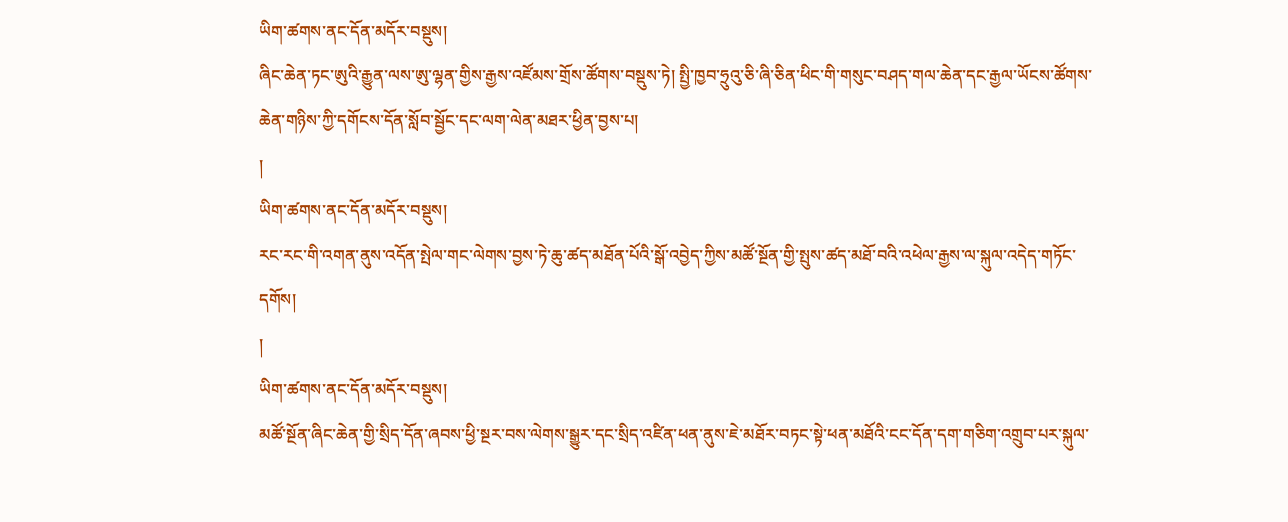ཡིག་ཚགས་ནང་དོན་མདོར་བསྡུས།
ཞིང་ཆེན་ཏང་ཨུའི་རྒྱུན་ལས་ཨུ་ལྷན་གྱིས་རྒྱས་འཛོམས་གྲོས་ཚོགས་བསྡུས་ཏེ། སྤྱི་ཁྱབ་ཧྲུའུ་ཅི་ཞི་ཅིན་ཕིང་གི་གསུང་བཤད་གལ་ཆེན་དང་རྒྱལ་ཡོངས་ཚོགས་ཆེན་གཉིས་ཀྱི་དགོངས་དོན་སློབ་སྦྱོང་དང་ལག་ལེན་མཐར་ཕྱིན་བྱས་པ།
།
ཡིག་ཚགས་ནང་དོན་མདོར་བསྡུས།
རང་རང་གི་འགན་ནུས་འདོན་སྤེལ་གང་ལེགས་བྱས་ཏེ་ཆུ་ཚད་མཐོན་པོའི་སྒོ་འབྱེད་ཀྱིས་མཚོ་སྔོན་གྱི་སྤུས་ཚད་མཐོ་བའི་འཕེལ་རྒྱས་ལ་སྐུལ་འདེད་གཏོང་དགོས།
།
ཡིག་ཚགས་ནང་དོན་མདོར་བསྡུས།
མཚོ་སྔོན་ཞིང་ཆེན་གྱི་སྲིད་དོན་ཞབས་ཕྱི་སྔར་བས་ལེགས་སྒྱུར་དང་སྲིད་འཛིན་ཕན་ནུས་ཇེ་མཐོར་བཏང་སྟེ་ཕན་མཐོའི་ངང་དོན་དག་གཅིག་འགྲུབ་པར་སྐུལ་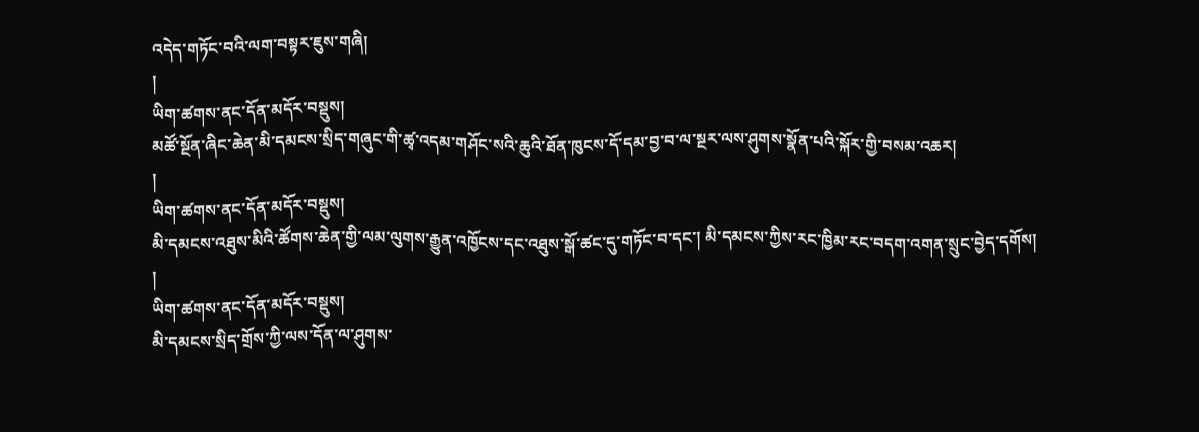འདེད་གཏོང་བའི་ལག་བསྟར་ཇུས་གཞི།
།
ཡིག་ཚགས་ནང་དོན་མདོར་བསྡུས།
མཚོ་སྔོན་ཞིང་ཆེན་མི་དམངས་སྲིད་གཞུང་གི་ཚྭ་འདམ་གཤོང་སའི་ཆུའི་ཐོན་ཁུངས་དོ་དམ་བྱ་བ་ལ་སྔར་ལས་ཤུགས་སྣོན་པའི་སྐོར་གྱི་བསམ་འཆར།
།
ཡིག་ཚགས་ནང་དོན་མདོར་བསྡུས།
མི་དམངས་འཐུས་མིའི་ཚོགས་ཆེན་གྱི་ལམ་ལུགས་རྒྱུན་འཁྱོངས་དང་འཐུས་སྒོ་ཚང་དུ་གཏོང་བ་དང་། མི་དམངས་ཀྱིས་རང་ཁྱིམ་རང་བདག་འགན་སྲུང་བྱེད་དགོས།
།
ཡིག་ཚགས་ནང་དོན་མདོར་བསྡུས།
མི་དམངས་སྲིད་གྲོས་ཀྱི་ལས་དོན་ལ་ཤུགས་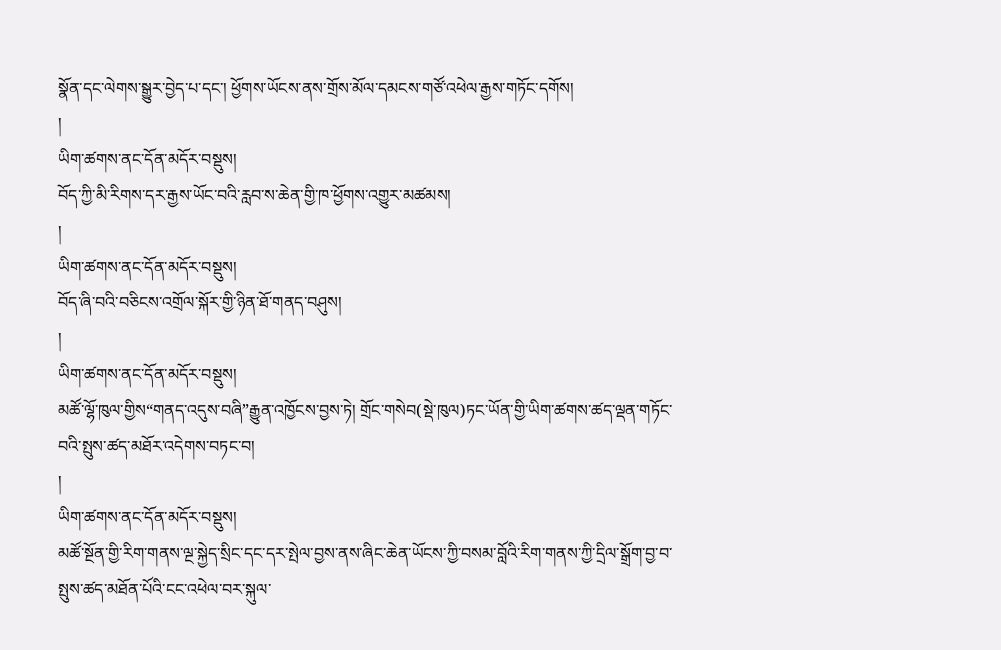སྣོན་དང་ལེགས་སྒྱུར་བྱེད་པ་དང་། ཕྱོགས་ཡོངས་ནས་གྲོས་མོལ་དམངས་གཙོ་འཕེལ་རྒྱས་གཏོང་དགོས།
།
ཡིག་ཚགས་ནང་དོན་མདོར་བསྡུས།
བོད་ཀྱི་མི་རིགས་དར་རྒྱས་ཡོང་བའི་རླབ་ས་ཆེན་གྱི་ཁ་ཕྱོགས་འགྱུར་མཚམས།
།
ཡིག་ཚགས་ནང་དོན་མདོར་བསྡུས།
བོད་ཞི་བའི་བཅིངས་འགྲོལ་སྐོར་གྱི་ཉིན་ཐོ་གནད་བཤུས།
།
ཡིག་ཚགས་ནང་དོན་མདོར་བསྡུས།
མཚོ་ལྷོ་ཁུལ་གྱིས“གནད་འདུས་བཞི”རྒྱུན་འཁྱོངས་བྱས་ཏེ། གྲོང་གསེབ(སྡེ་ཁུལ)ཏང་ཡོན་གྱི་ཡིག་ཚགས་ཚད་ལྡན་གཏོང་བའི་སྤུས་ཚད་མཐོར་འདེགས་བཏང་བ།
།
ཡིག་ཚགས་ནང་དོན་མདོར་བསྡུས།
མཚོ་སྔོན་གྱི་རིག་གནས་ལྔ་སྐྱེད་སྲིང་དང་དར་སྤེལ་བྱས་ནས་ཞིང་ཆེན་ཡོངས་ཀྱི་བསམ་བློའི་རིག་གནས་ཀྱི་དྲིལ་སྒྲོག་བྱ་བ་སྤུས་ཚད་མཐོན་པོའི་ངང་འཕེལ་བར་སྐུལ་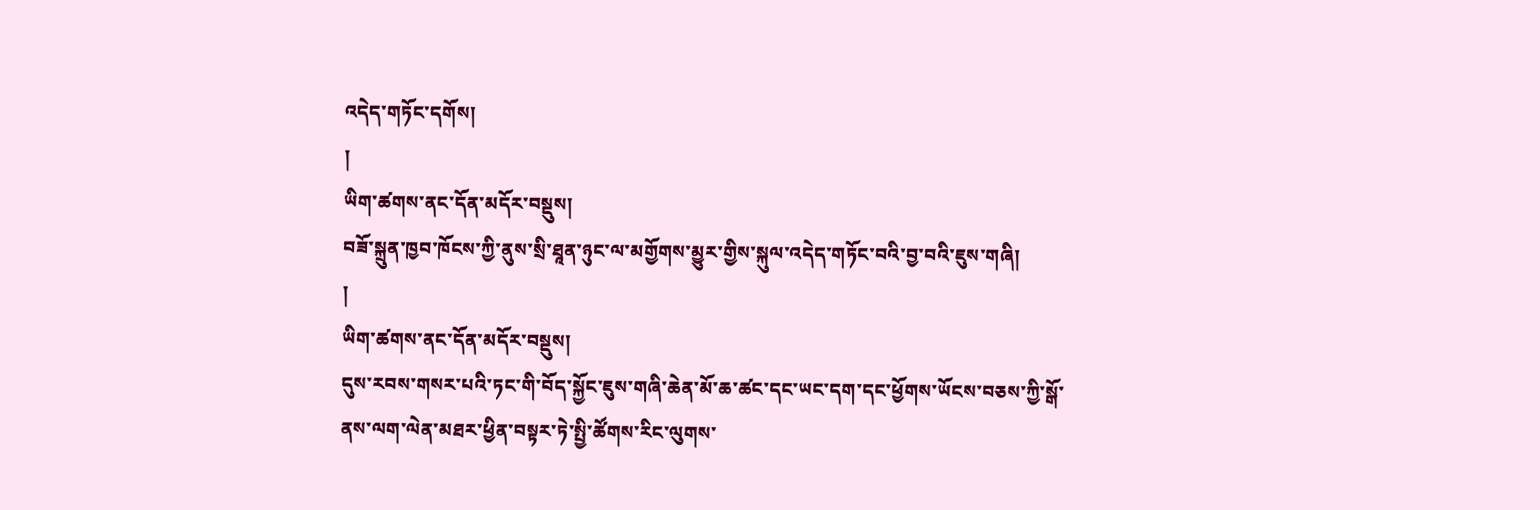འདེད་གཏོང་དགོས།
།
ཡིག་ཚགས་ནང་དོན་མདོར་བསྡུས།
བཟོ་སྐྲུན་ཁྱབ་ཁོངས་ཀྱི་ནུས་སྲི་ཐཱན་ཉུང་ལ་མགྱོགས་མྱུར་གྱིས་སྐུལ་འདེད་གཏོང་བའི་བྱ་བའི་ཇུས་གཞི།
།
ཡིག་ཚགས་ནང་དོན་མདོར་བསྡུས།
དུས་རབས་གསར་པའི་ཏང་གི་བོད་སྐྱོང་ཇུས་གཞི་ཆེན་མོ་ཆ་ཚང་དང་ཡང་དག་དང་ཕྱོགས་ཡོངས་བཅས་ཀྱི་སྒོ་ནས་ལག་ལེན་མཐར་ཕྱིན་བསྟར་ཏེ་སྤྱི་ཚོགས་རིང་ལུགས་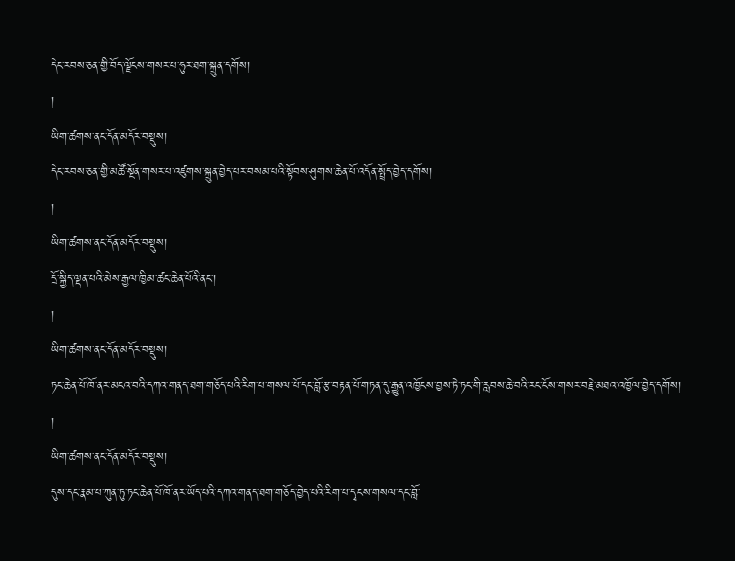དེང་རབས་ཅན་གྱི་བོད་ལྗོངས་གསར་པ་ཧུར་ཐག་སྐྲུན་དགོས།
།
ཡིག་ཚགས་ནང་དོན་མདོར་བསྡུས།
དེང་རབས་ཅན་གྱི་མཚོ་སྔོན་གསར་པ་འཛུགས་སྐྲུན་བྱེད་པར་བསམ་པའི་སྟོབས་ཤུགས་ཆེན་པོ་འདོན་སྤྲོད་བྱེད་དགོས།
།
ཡིག་ཚགས་ནང་དོན་མདོར་བསྡུས།
དྲོ་སྐྱིད་ལྡན་པའི་མེས་རྒྱལ་ཁྱིམ་ཚང་ཆེན་པོའི་ནང་།
།
ཡིག་ཚགས་ནང་དོན་མདོར་བསྡུས།
ཏང་ཆེན་པོ་ཁོ་ནར་མངའ་བའི་དཀའ་གནད་ཐག་གཅོད་པའི་རིག་པ་གསལ་པོ་དང་བློ་རྩ་བརྟན་པོ་གཏན་དུ་རྒྱུན་འཁྱོངས་བྱས་ཏེ་ཏང་གི་རླབས་ཆེ་བའི་རང་ངོས་གསར་བརྗེ་མཐའ་འཁྱོལ་བྱེད་དགོས།
།
ཡིག་ཚགས་ནང་དོན་མདོར་བསྡུས།
དུས་དང་རྣམ་པ་ཀུན་ཏུ་ཏང་ཆེན་པོ་ཁོ་ནར་ཡོད་པའི་དཀའ་གནད་ཐག་གཅོད་བྱེད་པའི་རིག་པ་དྭངས་གསལ་དང་བློ་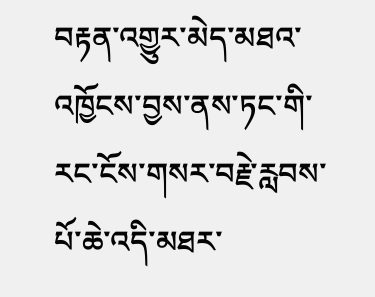བརྟན་འགྱུར་མེད་མཐའ་འཁྱོངས་བྱས་ནས་ཏང་གི་རང་ངོས་གསར་བརྗེ་རླབས་པོ་ཆེ་འདི་མཐར་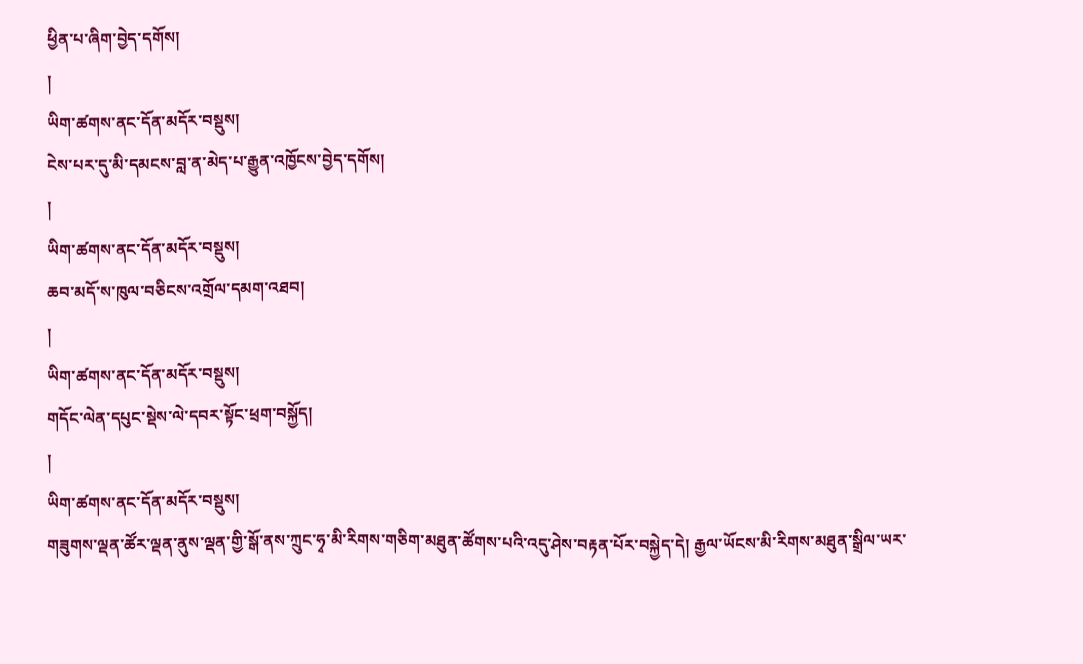ཕྱིན་པ་ཞིག་བྱེད་དགོས།
།
ཡིག་ཚགས་ནང་དོན་མདོར་བསྡུས།
ངེས་པར་དུ་མི་དམངས་བླ་ན་མེད་པ་རྒྱུན་འཁྱོངས་བྱེད་དགོས།
།
ཡིག་ཚགས་ནང་དོན་མདོར་བསྡུས།
ཆབ་མདོ་ས་ཁུལ་བཅིངས་འགྲོལ་དམག་འཐབ།
།
ཡིག་ཚགས་ནང་དོན་མདོར་བསྡུས།
གདོང་ལེན་དཔུང་སྡེས་ལེ་དབར་སྟོང་ཕྲག་བསྐྱོད།
།
ཡིག་ཚགས་ནང་དོན་མདོར་བསྡུས།
གཟུགས་ལྡན་ཚོར་ལྡན་ནུས་ལྡན་གྱི་སྒོ་ནས་ཀྲུང་ཧྭ་མི་རིགས་གཅིག་མཐུན་ཚོགས་པའི་འདུ་ཤེས་བརྟན་པོར་བསྐྱེད་དེ། རྒྱལ་ཡོངས་མི་རིགས་མཐུན་སྒྲིལ་ཡར་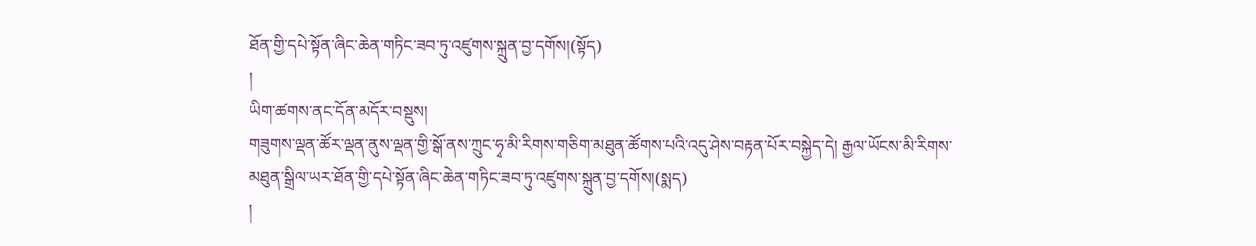ཐོན་གྱི་དཔེ་སྟོན་ཞིང་ཆེན་གཏིང་ཟབ་ཏུ་འཛུགས་སྐྲུན་བྱ་དགོས།(སྟོད)
།
ཡིག་ཚགས་ནང་དོན་མདོར་བསྡུས།
གཟུགས་ལྡན་ཚོར་ལྡན་ནུས་ལྡན་གྱི་སྒོ་ནས་ཀྲུང་ཧྭ་མི་རིགས་གཅིག་མཐུན་ཚོགས་པའི་འདུ་ཤེས་བརྟན་པོར་བསྐྱེད་དེ། རྒྱལ་ཡོངས་མི་རིགས་མཐུན་སྒྲིལ་ཡར་ཐོན་གྱི་དཔེ་སྟོན་ཞིང་ཆེན་གཏིང་ཟབ་ཏུ་འཛུགས་སྐྲུན་བྱ་དགོས།(སྨད)
།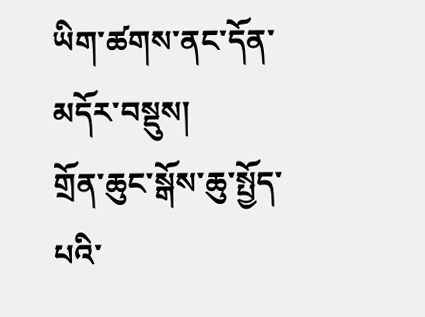ཡིག་ཚགས་ནང་དོན་མདོར་བསྡུས།
གྲོན་ཆུང་སྒོས་ཆུ་སྤྱོད་པའི་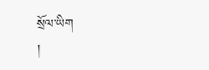སྲོལ་ཡིག
།